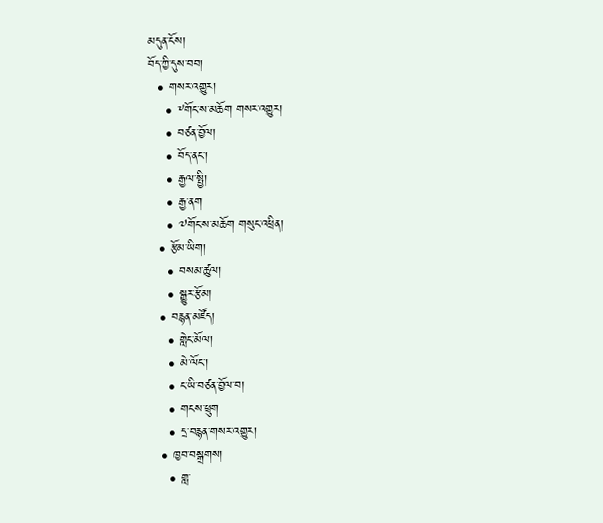མདུན་ངོས།
བོད་ཀྱི་དུས་བབ།
  • གསར་འགྱུར།
    • ༸གོང་ས་མཆོག གསར་འགྱུར།
    • བཙན་བྱོལ།
    • བོད་ནང་།
    • རྒྱལ་སྤྱི།
    • རྒྱ་ནག
    • ༧གོང་ས་མཆོག གསུང་འཕྲིན།
  • རྩོམ་ཡིག།
    • བསམ་ཚུལ།
    • སྒྱུར་རྩོམ།
  • བརྙན་མཛོད།
    • གླེང་མོལ།
    • མེ་ལོང་།
    • ང་ཡི་བཙན་བྱོལ་བ།
    • གངས་ཕྲུག
    • དྲ་བརྙན་གསར་འགྱུར།
  • ཁྱབ་བསྒྲགས།
    • གླ་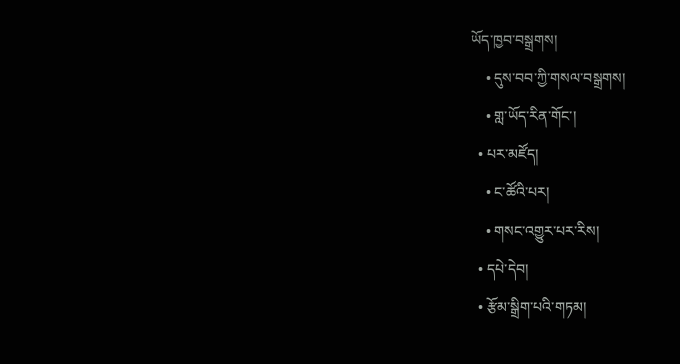ཡོད་ཁྱབ་བསྒྲགས།
    • དུས་བབ་ཀྱི་གསལ་བསྒྲགས།
    • གླ་ཡོད་རིན་གོང་།
  • པར་མཛོད།
    • ང་ཚོའི་པར།
    • གསང་འགྱུར་པར་རིས།
  • དཔེ་དེབ།
  • རྩོམ་སྒྲིག་པའི་གཏམ།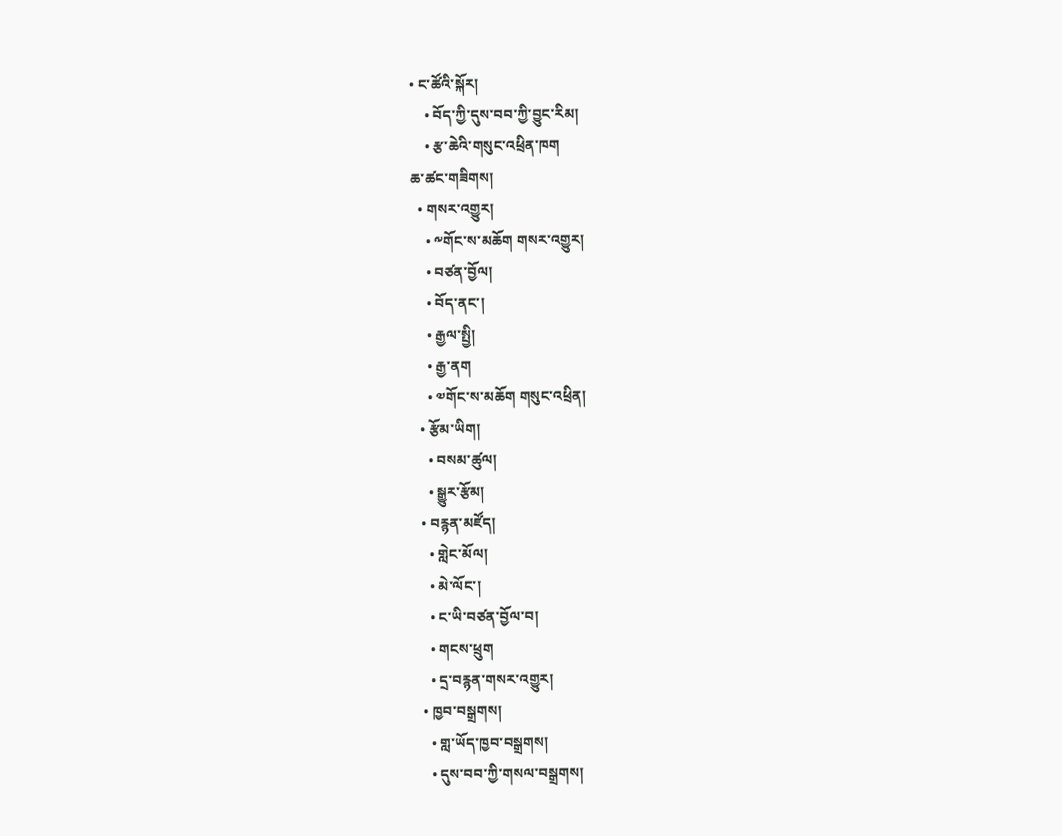• ང་ཚོའི་སྐོར།
    • བོད་ཀྱི་དུས་བབ་ཀྱི་བྱུང་རིམ།
    • རྩ་ཆེའི་གསུང་འཕྲིན་ཁག
ཆ་ཚང་གཟིགས།
  • གསར་འགྱུར།
    • ༸གོང་ས་མཆོག གསར་འགྱུར།
    • བཙན་བྱོལ།
    • བོད་ནང་།
    • རྒྱལ་སྤྱི།
    • རྒྱ་ནག
    • ༧གོང་ས་མཆོག གསུང་འཕྲིན།
  • རྩོམ་ཡིག།
    • བསམ་ཚུལ།
    • སྒྱུར་རྩོམ།
  • བརྙན་མཛོད།
    • གླེང་མོལ།
    • མེ་ལོང་།
    • ང་ཡི་བཙན་བྱོལ་བ།
    • གངས་ཕྲུག
    • དྲ་བརྙན་གསར་འགྱུར།
  • ཁྱབ་བསྒྲགས།
    • གླ་ཡོད་ཁྱབ་བསྒྲགས།
    • དུས་བབ་ཀྱི་གསལ་བསྒྲགས།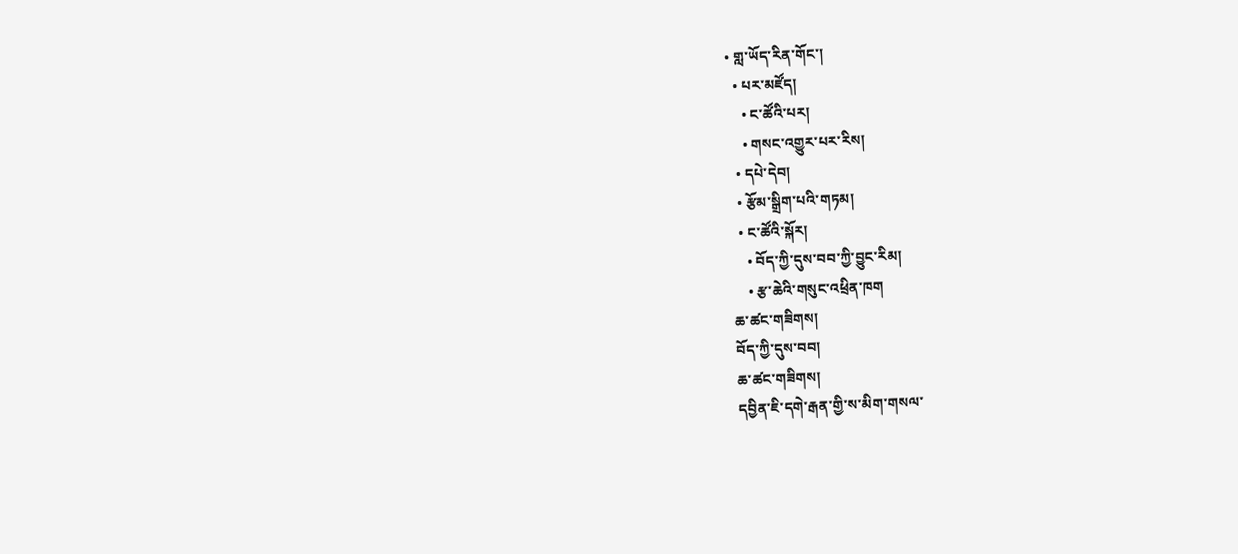• གླ་ཡོད་རིན་གོང་།
  • པར་མཛོད།
    • ང་ཚོའི་པར།
    • གསང་འགྱུར་པར་རིས།
  • དཔེ་དེབ།
  • རྩོམ་སྒྲིག་པའི་གཏམ།
  • ང་ཚོའི་སྐོར།
    • བོད་ཀྱི་དུས་བབ་ཀྱི་བྱུང་རིམ།
    • རྩ་ཆེའི་གསུང་འཕྲིན་ཁག
ཆ་ཚང་གཟིགས།
བོད་ཀྱི་དུས་བབ།
ཆ་ཚང་གཟིགས།
དབྱིན་ཇི་དགེ་རྒན་གྱི་ས་མིག་གསལ་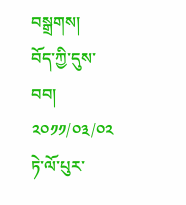བསྒྲགས།
བོད་ཀྱི་དུས་བབ།
༢༠༡༡/༠༣/༠༢
ཏེ་ལོ་པུར་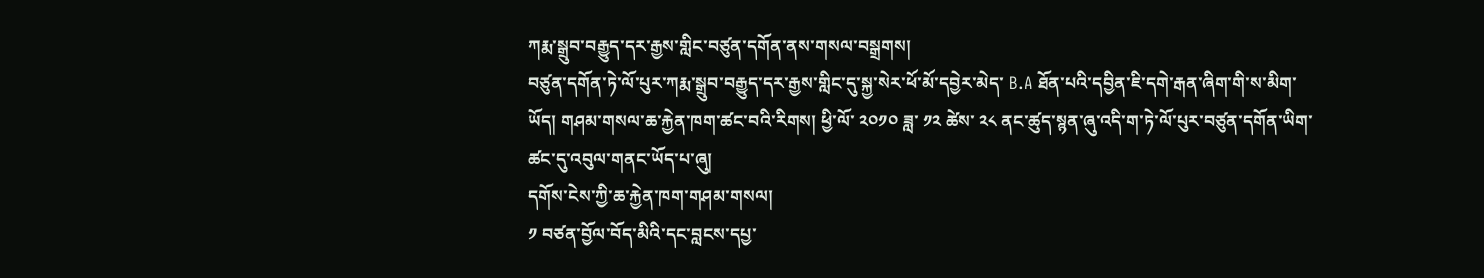ཀརྨ་སྒྲུབ་བརྒྱུད་དར་རྒྱས་གླིང་བཙུན་དགོན་ནས་གསལ་བསྒྲགས།
བཙུན་དགོན་ཏེ་ལོ་པུར་ཀརྨ་སྒྲུབ་བརྒྱུད་དར་རྒྱས་གླིང་དུ་སྐྱ་སེར་ཕོ་མོ་དབྱེར་མེད་ B.A ཐོན་པའི་དབྱིན་ཇི་དགེ་རྒན་ཞིག་གི་ས་མིག་ཡོད། གཤམ་གསལ་ཆ་རྐྱེན་ཁག་ཚང་བའི་རིགས། ཕྱི་ལོ་ ༢༠༡༠ ཟླ་ ༡༢ ཚེས་ ༢༨ ནང་ཚུད་སྙན་ཞུ་འདི་ག་ཏེ་ལོ་པུར་བཙུན་དགོན་ཡིག་ཚང་དུ་འབུལ་གནང་ཡོད་པ་ཞུ།
དགོས་ངེས་ཀྱི་ཆ་རྐྱེན་ཁག་གཤམ་གསལ།
༡ བཙན་བྱོལ་བོད་མིའི་དང་བླངས་དཔྱ་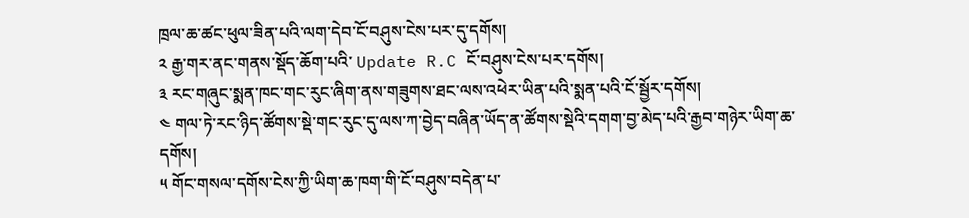ཁྲལ་ཆ་ཚང་ཕུལ་ཟིན་པའི་ལག་དེབ་ངོ་བཤུས་ངེས་པར་དུ་དགོས།
༢ རྒྱ་གར་ནང་གནས་སྡོད་ཆོག་པའི་ Update R.C ངོ་བཤུས་ངེས་པར་དགོས།
༣ རང་གཞུང་སྨན་ཁང་གང་རུང་ཞིག་ནས་གཟུགས་ཐང་ལས་འཕེར་ཡིན་པའི་སྨན་པའི་ངོ་སྦྱོར་དགོས།
༤ གལ་ཏེ་རང་ཉིད་ཚོགས་སྡེ་གང་རུང་དུ་ལས་ཀ་བྱེད་བཞིན་ཡོད་ན་ཚོགས་སྡེའི་དགག་བྱ་མེད་པའི་རྒྱབ་གཉེར་ཡིག་ཆ་དགོས།
༥ གོང་གསལ་དགོས་ངེས་ཀྱི་ཡིག་ཆ་ཁག་གི་ངོ་བཤུས་བདེན་པ་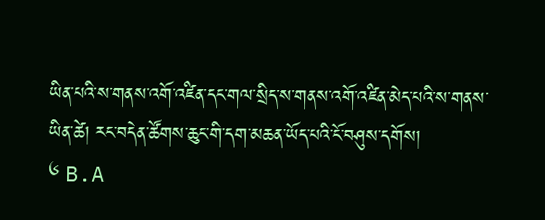ཡིན་པའི་ས་གནས་འགོ་འཛིན་དང་གལ་སྲིད་ས་གནས་འགོ་འཛིན་མེད་པའི་ས་གནས་ཡིན་ཚེ། རང་བདེན་ཚོགས་ཆུང་གི་དག་མཆན་ཡོད་པའི་ངོ་བཤུས་དགོས།
༦ B.A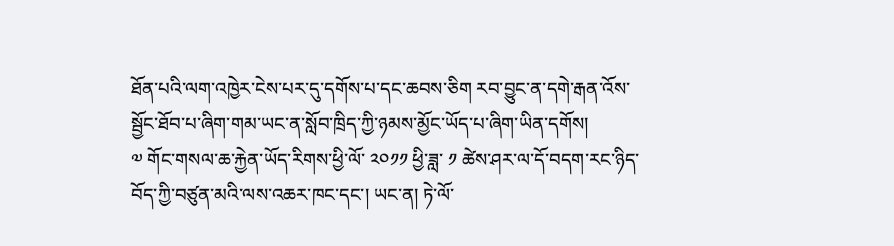ཐོན་པའི་ལག་འཁྱེར་ངེས་པར་དུ་དགོས་པ་དང་ཆབས་ཅིག རབ་བྱུང་ན་དགེ་རྒན་འོས་སྦྱོང་ཐོབ་པ་ཞིག་གམ་ཡང་ན་སློབ་ཁྲིད་ཀྱི་ཉམས་མྱོང་ཡོད་པ་ཞིག་ཡིན་དགོས།
༧ གོང་གསལ་ཆ་རྐྱེན་ཡོད་རིགས་ཕྱི་ལོ་ ༢༠༡༡ ཕྱི་ཟླ་ ༡ ཚེས་ཤར་ལ་དོ་བདག་རང་ཉིད་བོད་ཀྱི་བཙུན་མའི་ལས་འཆར་ཁང་དང་། ཡང་ན། ཏེ་ལོ་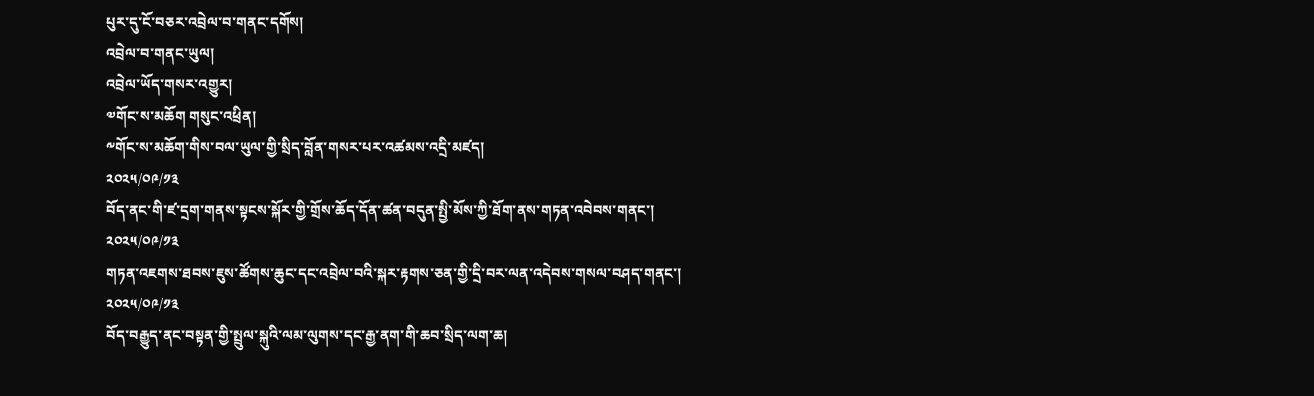པུར་དུ་ངོ་བཅར་འབྲེལ་བ་གནང་དགོས།
འབྲེལ་བ་གནང་ཡུལ།
འབྲེལ་ཡོད་གསར་འགྱུར།
༧གོང་ས་མཆོག གསུང་འཕྲིན།
༸གོང་ས་མཆོག་གིས་བལ་ཡུལ་གྱི་སྲིད་བློན་གསར་པར་འཚམས་འདྲི་མཛད།
༢༠༢༥/༠༩/༡༣
བོད་ནང་གི་ཛ་དྲག་གནས་སྟངས་སྐོར་གྱི་གྲོས་ཆོད་དོན་ཚན་བདུན་སྤྱི་མོས་ཀྱི་ཐོག་ནས་གཏན་འབེབས་གནང་།
༢༠༢༥/༠༩/༡༣
གཏན་འཇགས་ཐབས་ཇུས་ཚོགས་ཆུང་དང་འབྲེལ་བའི་སྐར་རྟགས་ཅན་གྱི་དྲི་བར་ལན་འདེབས་གསལ་བཤད་གནང་།
༢༠༢༥/༠༩/༡༣
བོད་བརྒྱུད་ནང་བསྟན་གྱི་སྤྲུལ་སྐུའི་ལམ་ལུགས་དང་རྒྱ་ནག་གི་ཆབ་སྲིད་ལག་ཆ།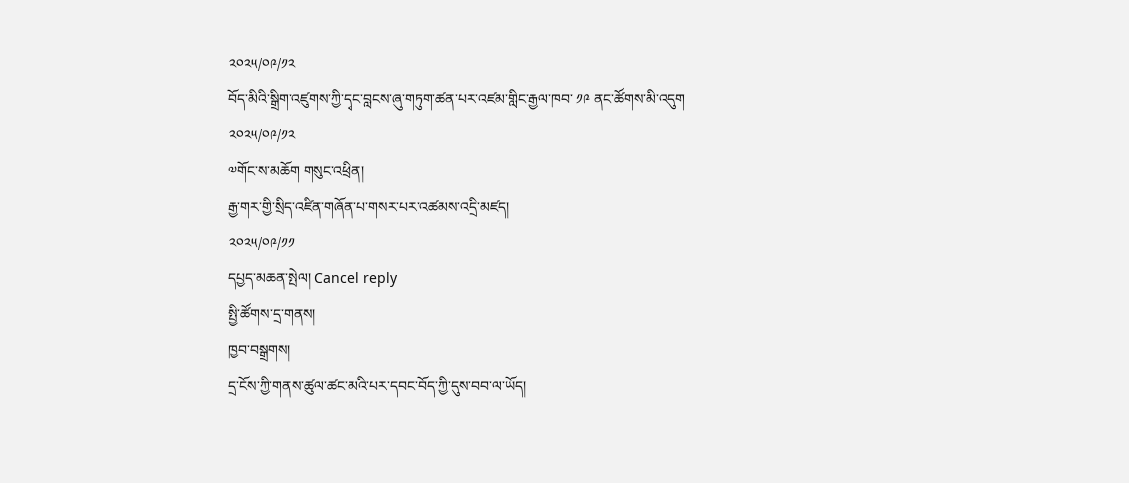༢༠༢༥/༠༩/༡༢
བོད་མིའི་སྒྲིག་འཛུགས་ཀྱི་དྭང་བླངས་ཞུ་གཏུག་ཚན་པར་འཛམ་གླིང་རྒྱལ་ཁབ་ ༡༩ ནང་ཚོགས་མི་འདུག
༢༠༢༥/༠༩/༡༢
༧གོང་ས་མཆོག གསུང་འཕྲིན།
རྒྱ་གར་གྱི་སྲིད་འཛིན་གཞོན་པ་གསར་པར་འཚམས་འདྲི་མཛད།
༢༠༢༥/༠༩/༡༡
དཔྱད་མཆན་སྤེལ། Cancel reply
སྤྱི་ཚོགས་དྲ་གནས།
ཁྱབ་བསྒྲགས།
དྲ་ངོས་ཀྱི་གནས་ཚུལ་ཚང་མའི་པར་དབང་བོད་ཀྱི་དུས་བབ་ལ་ཡོད།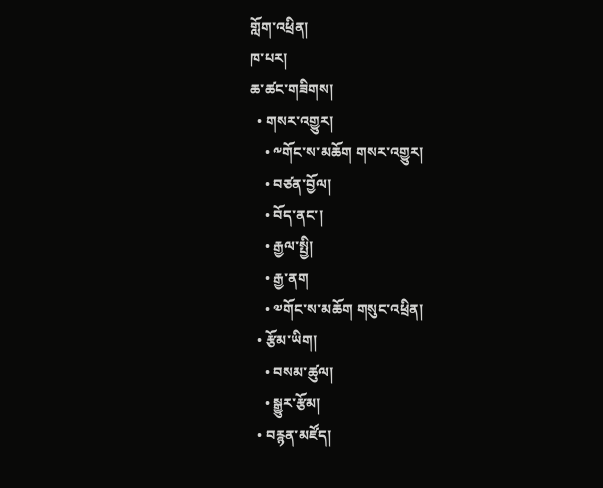གློག་འཕྲིན།
ཁ་པར།
ཆ་ཚང་གཟིགས།
  • གསར་འགྱུར།
    • ༸གོང་ས་མཆོག གསར་འགྱུར།
    • བཙན་བྱོལ།
    • བོད་ནང་།
    • རྒྱལ་སྤྱི།
    • རྒྱ་ནག
    • ༧གོང་ས་མཆོག གསུང་འཕྲིན།
  • རྩོམ་ཡིག།
    • བསམ་ཚུལ།
    • སྒྱུར་རྩོམ།
  • བརྙན་མཛོད།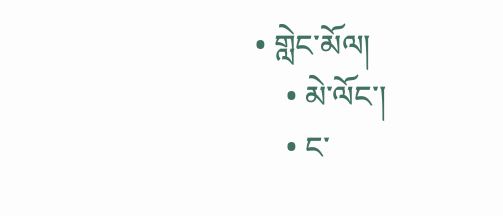• གླེང་མོལ།
    • མེ་ལོང་།
    • ང་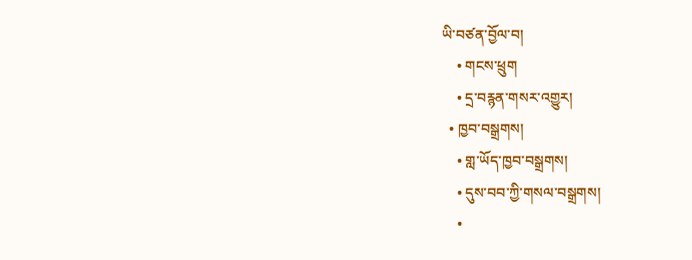ཡི་བཙན་བྱོལ་བ།
    • གངས་ཕྲུག
    • དྲ་བརྙན་གསར་འགྱུར།
  • ཁྱབ་བསྒྲགས།
    • གླ་ཡོད་ཁྱབ་བསྒྲགས།
    • དུས་བབ་ཀྱི་གསལ་བསྒྲགས།
    •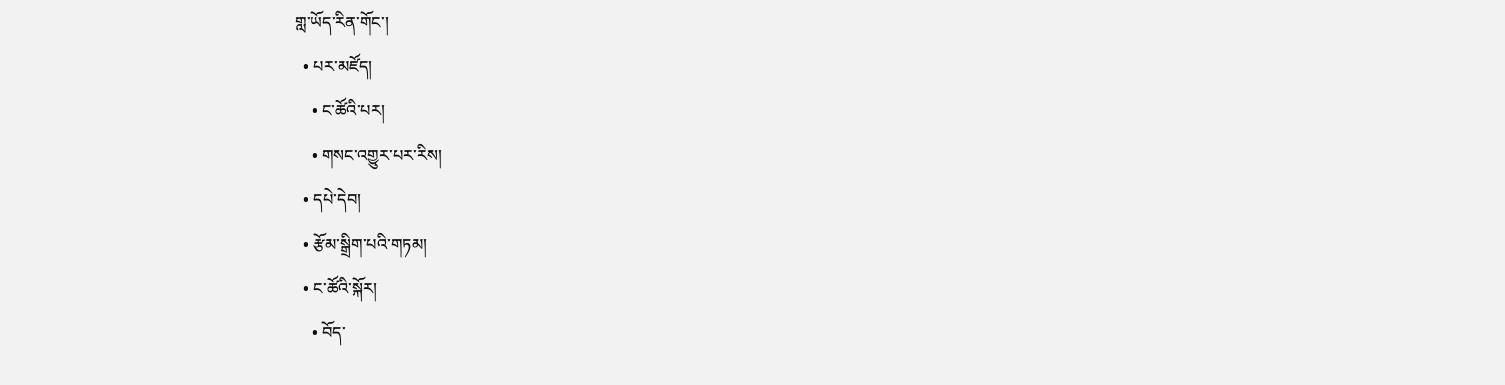གླ་ཡོད་རིན་གོང་།
  • པར་མཛོད།
    • ང་ཚོའི་པར།
    • གསང་འགྱུར་པར་རིས།
  • དཔེ་དེབ།
  • རྩོམ་སྒྲིག་པའི་གཏམ།
  • ང་ཚོའི་སྐོར།
    • བོད་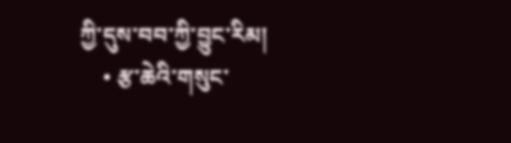ཀྱི་དུས་བབ་ཀྱི་བྱུང་རིམ།
    • རྩ་ཆེའི་གསུང་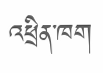འཕྲིན་ཁག